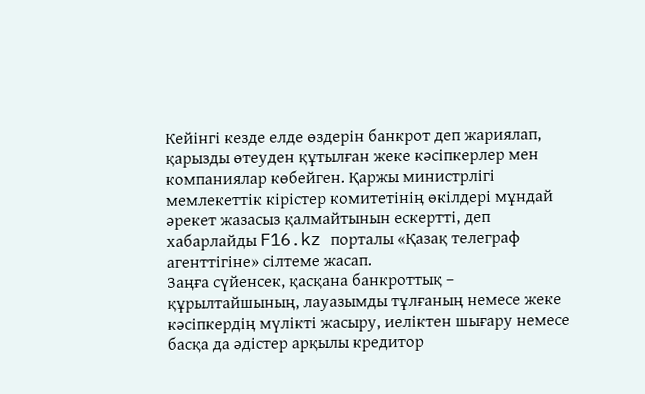Кейінгі кезде елде өздерін банкрот деп жариялап, қарызды өтеуден құтылған жеке кәсіпкерлер мен компаниялар көбейген. Қаржы министрлігі мемлекеттік кірістер комитетінің өкілдері мұндай әрекет жазасыз қалмайтынын ескертті, деп хабарлайды F16.kz порталы «Қазақ телеграф агенттігіне» сілтеме жасап.
Заңға сүйенсек, қасқана банкроттық – құрылтайшының, лауазымды тұлғаның немесе жеке кәсіпкердің мүлікті жасыру, иеліктен шығару немесе басқа да әдістер арқылы кредитор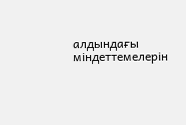алдындағы міндеттемелерін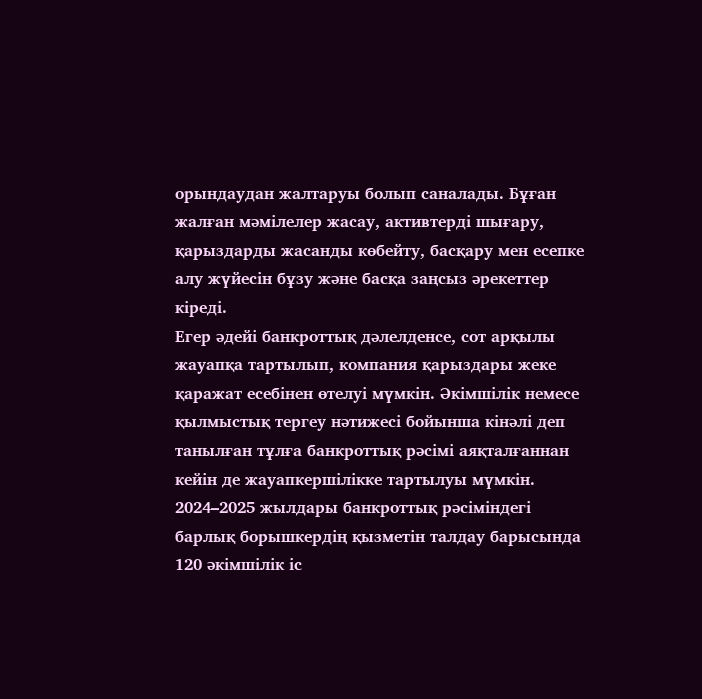орындаудан жалтаруы болып саналады. Бұған жалған мәмілелер жасау, активтерді шығару, қарыздарды жасанды көбейту, басқару мен есепке алу жүйесін бұзу және басқа заңсыз әрекеттер кіреді.
Егер әдейі банкроттық дәлелденсе, сот арқылы жауапқа тартылып, компания қарыздары жеке қаражат есебінен өтелуі мүмкін. Әкімшілік немесе қылмыстық тергеу нәтижесі бойынша кінәлі деп танылған тұлға банкроттық рәсімі аяқталғаннан кейін де жауапкершілікке тартылуы мүмкін.
2024–2025 жылдары банкроттық рәсіміндегі барлық борышкердің қызметін талдау барысында 120 әкімшілік іс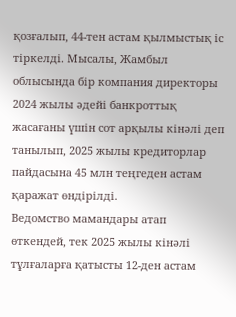қозғалып, 44-тен астам қылмыстық іс тіркелді. Мысалы, Жамбыл облысында бір компания директоры 2024 жылы әдейі банкроттық жасағаны үшін сот арқылы кінәлі деп танылып, 2025 жылы кредиторлар пайдасына 45 млн теңгеден астам қаражат өндірілді.
Ведомство мамандары атап өткендей, тек 2025 жылы кінәлі тұлғаларға қатысты 12-ден астам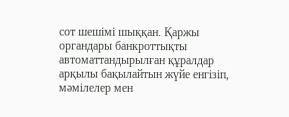сот шешімі шыққан. Қаржы органдары банкроттықты автоматтандырылған құралдар арқылы бақылайтын жүйе енгізіп, мәмілелер мен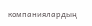компаниялардың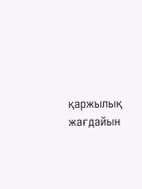қаржылық жағдайын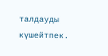талдауды күшейтпек.